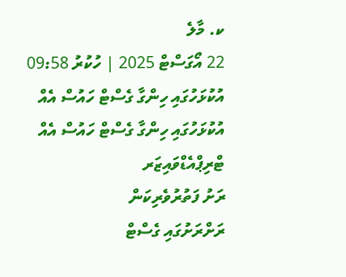ކ. މާލެ
22 އޯގަސްޓް 2025 | ހުކުރު 09:58
އުކުޅަހުގައި ހިންގާ ގެސްޓް ހައުސް އެއް
އުކުޅަހުގައި ހިންގާ ގެސްޓް ހައުސް އެއް
ޓްރިޕްއެޑްވައިޒަރ
ރަށު ފަތުރުވެރިކަން
ރަށްރަށުގައި ގެސްޓް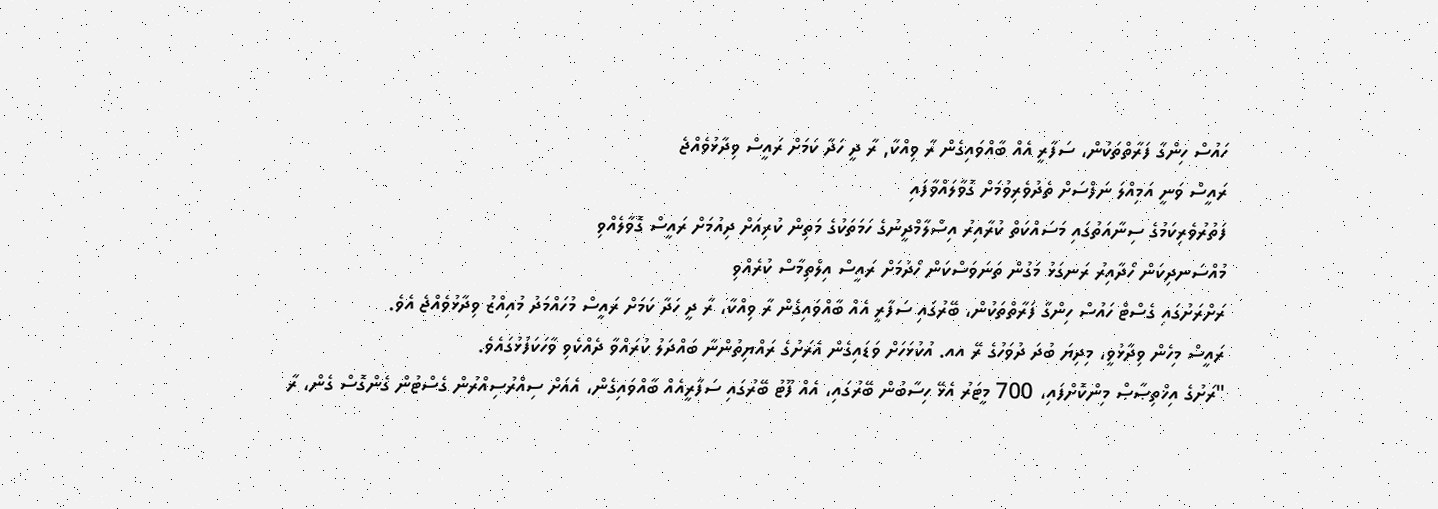ހައުސް ހިންގާ ފަރާތްތަކުން، ސަފާރީ އެއް ބާއްވައިގެން ރާ ވިއްކާ, ރާ ދީ ހަދާ ކަމަށް ރައީސް ވިދާޅުވެއްޖެ
ރައީސް ވަނީ އަމިއްލަ ނަފްސަށް ތެދުވެރިވުމަށް ގޮވާލައްވާފައި
ފަތުރުވެރިކަމުގެ ސިނާއަތުގައި މަސައްކަތް ކުރާއިރު އިސްލާމްދީނުގެ ހަމަތަކުގެ މަތިން ކުރިއަށް ދިއުމަށް ރައީސް ގޮވާލެއްވި
މުއްސަނދިކަން ހޯދާއިރު ރަނގަޅު މަގުން ތަނަވަސްކަން ހޯދުމަށް ރައީސް އިލްތިމާސް ކުރެއްވި
ރަށްރަށުގައި ގެސްޓް ހައުސް ހިންގާ ފަރާތްތަކުން، ބޭރުގައި ސަފާރީ އެއް ބާއްވައިގެން ރާ ވިއްކާ، ރާ ދީ ހަދާ ކަމަށް ރައީސް މުހައްމަދު މުއިއްޒު ވިދާޅުވެއްޖެ އެވެ.
ރައީސް މިހެން ވިދާޅުވީ، މިދިޔަ ބުދަ ދުވަހުގެ ރޭ އއ. އުކުޅަހަށް ވަޑައިގެން އެރަށުގެ ރައްޔިތުންނާ ބައްދަލު ކުރައްވާ ދެއްކެވި ވާހަކަފުޅުގައެވެ.
"ރަށުގެ އިޚްތިޞާޞް މިންކޮށްފައި، 700 މީޓަރު އެޅޭ ހިސާބުން ބޭރުގައި، އެއް ފޫޓު ބޭރުގައި ސަފާރީއެއް ބާއްވައިގެން، އެއަށް ސިއްރުސިއްރުން ގެސްޓުން ގެންގޮސް ގެން، ރާ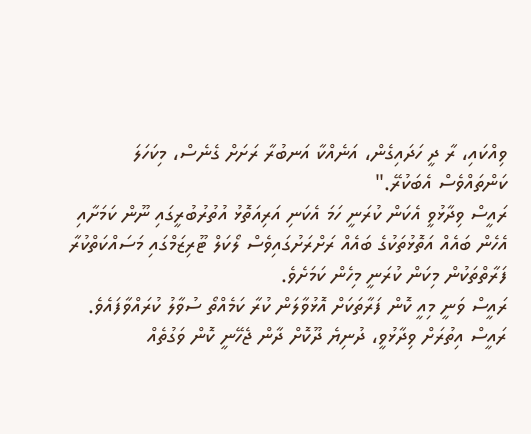ވިއްކައި، ރާ ދީ ހަދައިގެން، އަނެއްކާ އަނބުރާ ރަށަށް ގެނެސް، މިކަހަލަ ކަންތައްވެސް އެބަކުރޭ."
ރައީސް ވިދާޅުވީ އެކަން ކުރަނީ ހަމަ އެކަނި އަރިއަތޮޅު އުތުރުބުރީގައި ނޫން ކަމަށާއި އެހެން ބައެއް އަތޮޅުތަކުގެ ބައެއް ރަށްރަށުގައިވެސް ލޯކަލް ޓޫރިޒަމްގައި މަސައްކަތްކުރާ ފަރާތްތަކުން މިކަން ކުރަނީ މިހެން ކަމަށެވެ.
ރައީސް ވަނީ މިއީ ކޮން ފަރާތަކަށް އޮޅުވާލަން ކުރާ ކަމެއްތޯ ސުވާލު ކުރައްވާފައެވެ. ރައީސް އިތުރަށް ވިދާޅުވީ، ދުނިޔެ ދޫކޮށް ދާން ޖެހޭނީ ކޮން ވަގުތެއް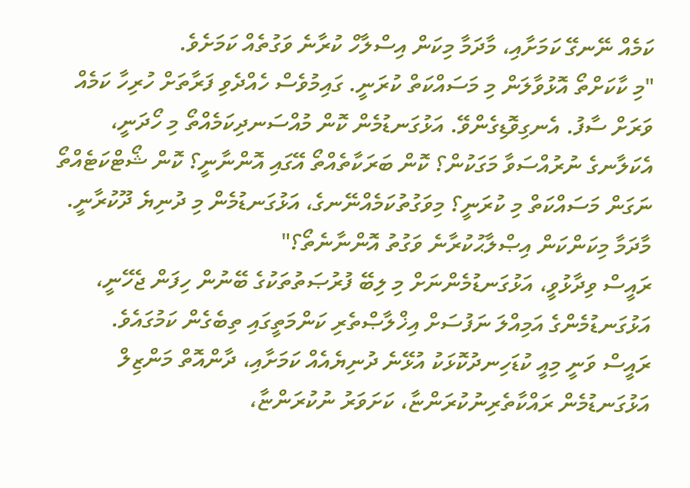ކަމެއް ނޭނގޭ ކަމަށާއި، މާދަމާ މިކަން އިސްލާހް ކުރާނެ ވަގުތެއް ކަމަށެވެ.
"މި ކާކަށްތޯ އޮޅުވާލަން މި މަސައްކަތް ކުރަނީ. ގައިމުވެސް ހެއްދެވި ފަރާތަށް ހުރިހާ ކަމެއް ވަރަށް ސާފު. އެނގިވޮޑިގެންވޭ. އަޅުގަނޑުމެން ކޮން މުއްސަނދިކަމެއްތޯ މި ހޯދަނީ، އެކަލާނގެ ނުރުއްސަވާ މަގަކުން؟ ކޮން ބަރަކާތެއްތޯ އޭގައި އޮންނާނީ؟ ކޮން ޝޯޓްކަޓެއްތޯ ނަގަން މަސައްކަތް މި ކުރަނީ؟ މިވަގުތުކަމެއްނޭނގެ، އަޅުގަނޑުމެން މި ދުނިޔެ ދޫކުރާނީ. މާދަމާ މިކަންކަން އިޞްލާޙުކުރާނެ ވަގުތު އޮންނާނެތޯ؟"
ރައީސް ވިދާޅުވީ، އަޅުގަނޑުމެންނަށް މި ލިބޭ ފުރުޞަތުތަކުގެ ބޭނުން ހިފަން ޖެހޭނީ، އަޅުގަނޑުމެންގެ އަމިއްލަ ނަފުސަށް އިޚްލާޞްތެރި ކަންމަތީގައި ތިބެގެން ކަމުގައެވެ.
ރައީސް ވަނީ މިއީ ކުޑަހިނދުކޮޅަކު އުޅޭނެ ދުނިޔެއެއް ކަމަށާއި، ދާންއޮތް މަންޒިލް އަޅުގަނޑުމެން ރައްކާތެރިނުކުރަންޏާ، ކަށަވަރު ނުކުރަންޏާ،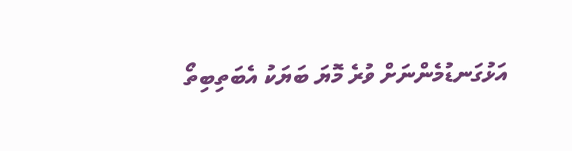އަޅުގަނޑުމެންނަށް ވުރެ މޮޔަ ބަޔަކު އެބަތިބިތޯ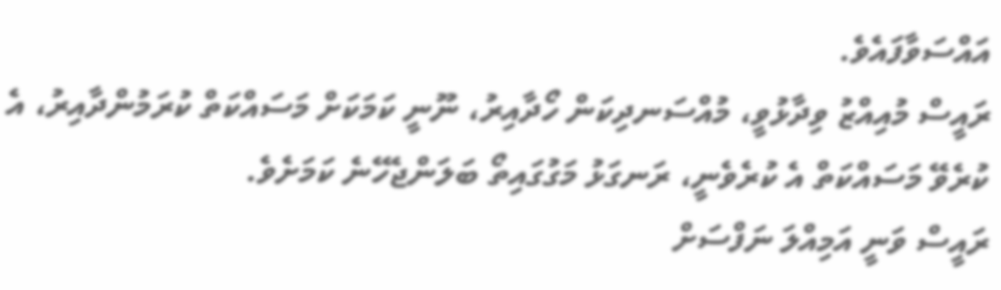އައްސަވާފައެވެ.
ރައީސް މުއިއްޒު ވިދާޅުވީ، މުއްސަނދިކަން ހޯދާއިރު، ނޫނީ ކަމަކަށް މަސައްކަތް ކުރަމުންދާއިރު، އެ ކުރެވޭ މަސައްކަތް އެ ކުރެވެނީ، ރަނގަޅު މަގުގައިތޯ ބަލަންޖެހޭނެ ކަމަށެވެ.
ރައީސް ވަނީ އަމިއްލަ ނަފްސަށް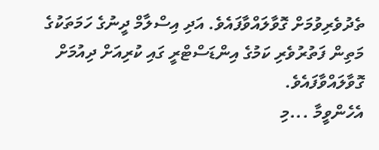ތެދުވެރިވުމަށް ގޮވާލައްވާފައެވެ. އަދި އިސްލާމް ދީނުގެ ހަމަތަކުގެ މަތިން ފަތުރުވެރި ކަމުގެ އިންޑަސްޓްރީ ގައި ކުރިއަށް ދިއުމަށް ގޮވާލައްވާފައެވެ.
އެހެންވީމާ ...މި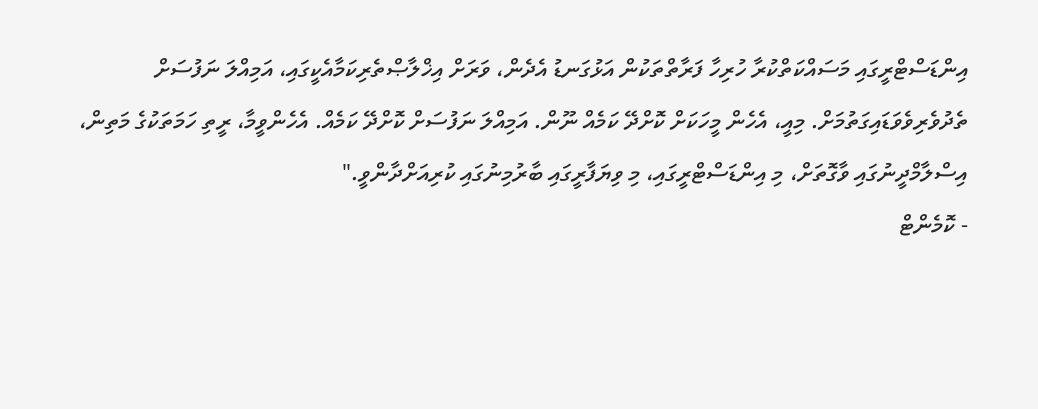އިންޑަސްޓްރީގައި މަސައްކަތްކުރާ ހުރިހާ ފަރާތްތަކުން އަޅުގަނޑު އެދެން، ވަރަށް އިޚްލާޞްތެރިކަމާއެކީގައި، އަމިއްލަ ނަފުސަށް ތެދުވެރިވެވަޑައިގަތުމަށް. މިއީ، އެހެން މީހަކަށް ކޮށްދޭ ކަމެއް ނޫން. އަމިއްލަ ނަފުސަށް ކޮށްދޭ ކަމެއް. އެހެންވީމާ، ރީތި ހަމަތަކުގެ މަތިން، އިސްލާމްދީނުގައި ވާގޮތަށް، މި އިންޑަސްޓްރީގައި، މި ވިޔަފާރީގައި ބާރުމިނުގައި ކުރިއަށްދާންވީ."
- ކޮމެންޓް